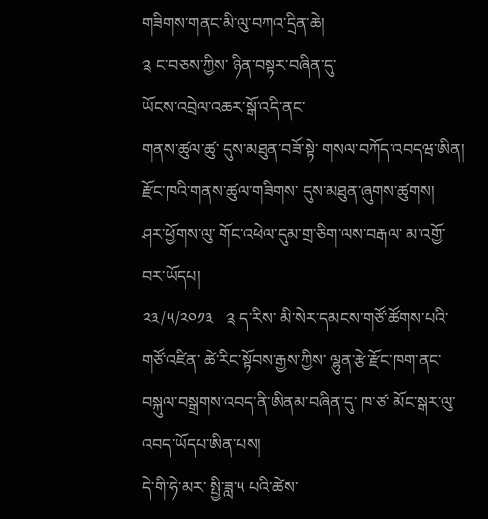གཟིགས་གནང་མི་ལུ་བཀའ་དྲིན་ཆེ།
༉ ང་བཅས་ཀྱིས་ ཉིན་བསྟར་བཞིན་དུ་
ཡོངས་འབྲེལ་འཆར་སྒོ་འདི་ནང་
གནས་ཚུལ་ཚུ་ དུས་མཐུན་བཟོ་སྟེ་ གསལ་བཀོད་འབདཝ་ཨིན།
རྫོང་ཁའི་གནས་ཚུལ་གཟིགས་ དུས་མཐུན་ཞུགས་ཚུགས།
ཤར་ཕྱོགས་ལུ་ གོང་འཕེལ་དུམ་གྲ་ཅིག་ལས་བརྒལ་ མ་འགྱོ་བར་ཡོདཔ།
༢༣/༥/༢༠༡༣   ༉ ད་རིས་ མི་སེར་དམངས་གཙོ་ཚོགས་པའི་གཙོ་འཛིན་ ཚེ་རིང་སྟོབས་རྒྱས་ཀྱིས་ ལྷུན་རྩེ་རྫོང་ཁག་ནང་ བསྐུལ་བསྒྲགས་འབད་ནི་ཨིནམ་བཞིན་དུ་ ཁ་ཙ་ མོང་སྒར་ལུ་ འབད་ཡོདཔ་ཨིན་པས།
དེ་གི་ཧེ་མར་ སྤྱི་ཟླ་༥ པའི་ཚེས་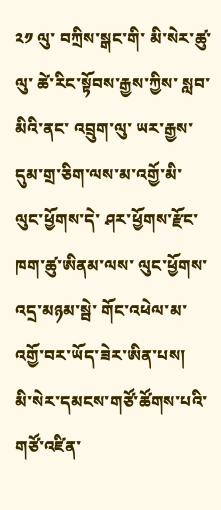༢༡ ལུ་ བཀྲིས་སྒང་གི་ མི་སེར་ཚུ་ལུ་ ཚེ་རིང་སྟོབས་རྒྱས་ཀྱིས་ སླབ་མིའི་ནང་ འབྲུག་ལུ་ ཡར་རྒྱས་དུམ་གྲ་ཅིག་ལས་མ་འགྱོ་མི་ ལུང་ཕྱོགས་དེ་ ཤར་ཕྱོགས་རྫོང་ཁག་ཚུ་ཨིནམ་ལས་ ལུང་ཕྱོགས་འདྲ་མཉམ་སྦེ་ གོང་འཕེལ་མ་འགྱོ་བར་ཡོད་ཟེར་ཨིན་པས།
མི་སེར་དམངས་གཙོ་ཚོགས་པའི་གཙོ་འཛིན་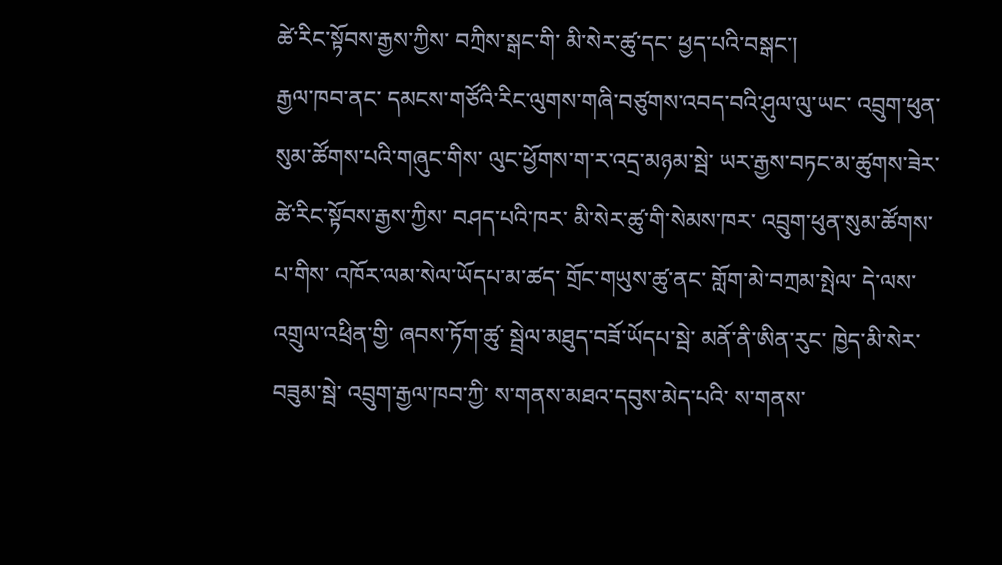ཚེ་རིང་སྟོབས་རྒྱས་ཀྱིས་ བཀྲིས་སྒང་གི་ མི་སེར་ཚུ་དང་ ཕྱད་པའི་བསྒང་།
རྒྱལ་ཁབ་ནང་ དམངས་གཙོའི་རིང་ལུགས་གཞི་བཙུགས་འབད་བའི་ཤུལ་ལུ་ཡང་ འབྲུག་ཕུན་སུམ་ཚོགས་པའི་གཞུང་གིས་ ལུང་ཕྱོགས་ག་ར་འདྲ་མཉམ་སྦེ་ ཡར་རྒྱས་བཏང་མ་ཚུགས་ཟེར་ ཚེ་རིང་སྟོབས་རྒྱས་ཀྱིས་ བཤད་པའི་ཁར་ མི་སེར་ཚུ་གི་སེམས་ཁར་ འབྲུག་ཕུན་སུམ་ཚོགས་པ་གིས་ འཁོར་ལམ་སེལ་ཡོདཔ་མ་ཚད་ གྲོང་གཡུས་ཚུ་ནང་ གློག་མེ་བཀྲམ་སྤེལ་ དེ་ལས་ འགྲུལ་འཕྲིན་གྱི་ ཞབས་ཏོག་ཚུ་ སྦྲེལ་མཐུད་བཟོ་ཡོདཔ་སྦེ་ མནོ་ནི་ཨིན་རུང་ ཁྱེད་མི་སེར་བཟུམ་སྦེ་ འབྲུག་རྒྱལ་ཁབ་ཀྱི་ ས་གནས་མཐའ་དབུས་མེད་པའི་ ས་གནས་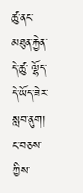ཚུ་ནང་ མཐུན་རྐྱེན་དེ་ཚུ་ ལྷོད་དེ་ཡོད་ཟེར་ སླབ་ནུག།
ང་བཅས་ཀྱིས་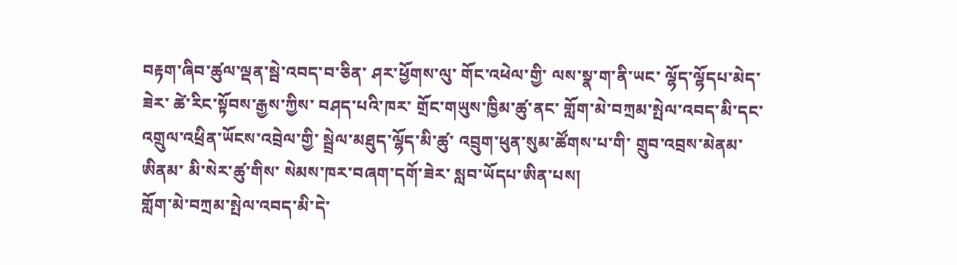བརྟག་ཞིབ་ཚུལ་ལྡན་སྦེ་འབད་བ་ཅིན་ ཤར་ཕྱོགས་ལུ་ གོང་འཕེལ་གྱི་ ལས་སྣ་ག་ནི་ཡང་ ལྷོད་ལྷོདཔ་མེད་ཟེར་ ཚེ་རིང་སྟོབས་རྒྱས་ཀྱིས་ བཤད་པའི་ཁར་ གྲོང་གཡུས་ཁྱིམ་ཚུ་ནང་ གློག་མེ་བཀྲམ་སྤེལ་འབད་མི་དང་ འགྲུལ་འཕྲིན་ཡོངས་འབྲེལ་གྱི་ སྦྲེལ་མཐུད་ལྷོད་མི་ཚུ་ འབྲུག་ཕུན་སུམ་ཚོགས་པ་གི་ གྲུབ་འབྲས་མེནམ་ཨིནམ་ མི་སེར་ཚུ་གིས་ སེམས་ཁར་བཞག་དགོ་ཟེར་ སླབ་ཡོདཔ་ཨིན་པས།
གློག་མེ་བཀྲམ་སྤེལ་འབད་མི་དེ་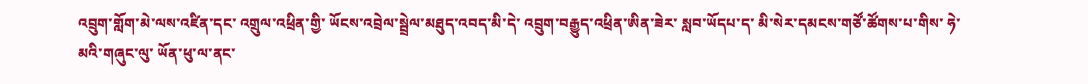འབྲུག་གློག་མེ་ལས་འཛིན་དང་ འགྲུལ་འཕྲིན་གྱི་ ཡོངས་འབྲེལ་སྦྲེལ་མཐུད་འབད་མི་དེ་ འབྲུག་བརྒྱུད་འཕྲིན་ཨིན་ཟེར་ སླབ་ཡོདཔ་ད་ མི་སེར་དམངས་གཙོ་ཚོགས་པ་གིས་ ཧེ་མའི་གཞུང་ལུ་ ཡོན་ཕུ་ལ་ནང་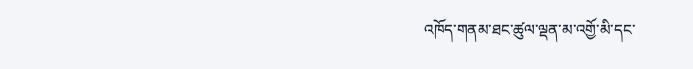འཁོད་གནམ་ཐང་ཚུལ་ལྡན་མ་འགྱོ་མི་དང་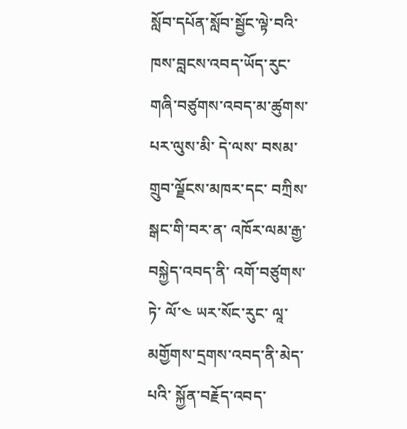སློབ་དཔོན་སློབ་སྦྱོང་ལྟེ་བའི་ ཁས་བླངས་འབད་ཡོད་རུང་ གཞི་བཙུགས་འབད་མ་ཚུགས་པར་ལུས་མི་ དེ་ལས་ བསམ་གྲུབ་ལྗོངས་མཁར་དང་ བཀྲིས་སྒང་གི་བར་ན་ འཁོར་ལམ་རྒྱ་བསྐྱེད་འབད་ནི་ འགོ་བཙུགས་ཏེ་ ལོ་༤ ཡར་སོང་རུང་ ལཱ་མགྱོགས་དྲགས་འབད་ནི་མེད་པའི་ སྐྱོན་བརྗོད་འབད་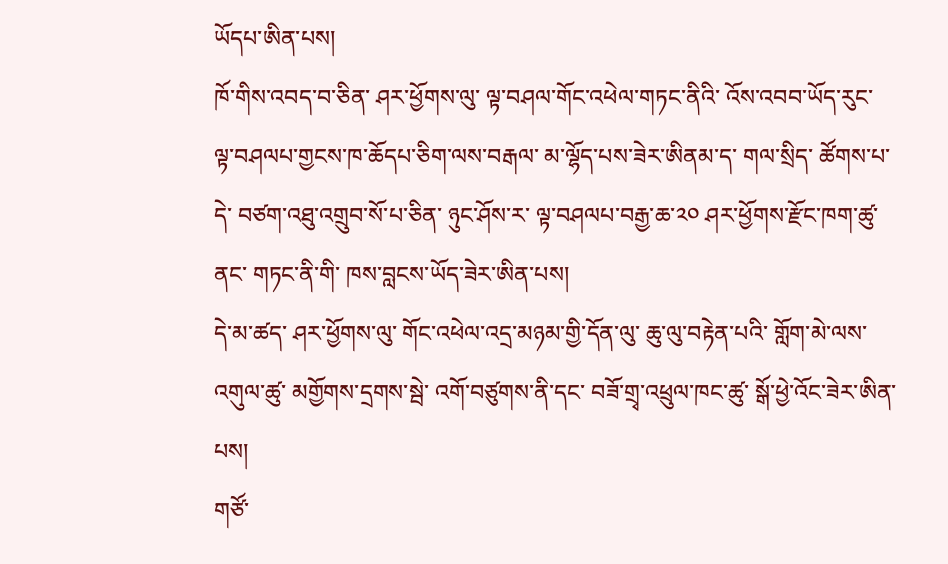ཡོདཔ་ཨིན་པས།
ཁོ་གིས་འབད་བ་ཅིན་ ཤར་ཕྱོགས་ལུ་ ལྟ་བཤལ་གོང་འཕེལ་གཏང་ནིའི་ འོས་འབབ་ཡོད་རུང་ ལྟ་བཤལཔ་གྱངས་ཁ་ཆོདཔ་ཅིག་ལས་བརྒལ་ མ་ལྷོད་པས་ཟེར་ཨིནམ་ད་ གལ་སྲིད་ ཚོགས་པ་དེ་ བཙག་འཐུ་འགྲུབ་སོ་པ་ཅིན་ ཉུང་ཤོས་ར་ ལྟ་བཤལཔ་བརྒྱ་ཆ་༢༠ ཤར་ཕྱོགས་རྫོང་ཁག་ཚུ་ནང་ གཏང་ནི་གི་ ཁས་བླངས་ཡོད་ཟེར་ཨིན་པས།
དེ་མ་ཚད་ ཤར་ཕྱོགས་ལུ་ གོང་འཕེལ་འདྲ་མཉམ་གྱི་དོན་ལུ་ ཆུ་ལུ་བརྟེན་པའི་ གློག་མེ་ལས་འགུལ་ཚུ་ མགྱོགས་དྲགས་སྦེ་ འགོ་བཙུགས་ནི་དང་ བཟོ་གྲྭ་འཕྲུལ་ཁང་ཚུ་ སྒོ་ཕྱེ་འོང་ཟེར་ཨིན་པས།
གཙོ་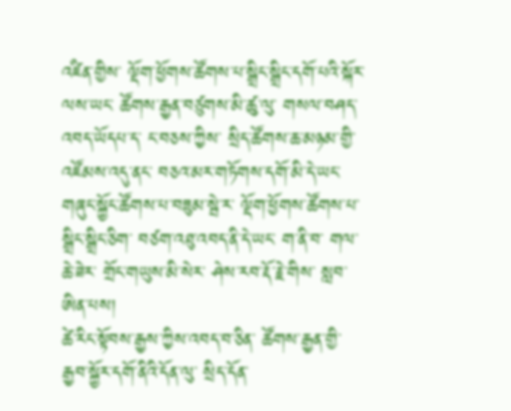འཛིན་གྱིས་ ལྡོག་ཕྱོགས་ཚོགས་པ་སྒྲིང་སྒྲིང་དགོ་པའི་སྐོར་ལས་ཡང་ ཚོགས་རྒྱན་བཙུགས་མི་ཚུ་ལུ་ གསལ་བཤད་འབད་ཡོདཔ་ད་ ང་བཅས་ཀྱིས་ སྲིད་ཚོགས་ཆ་མཉམ་གྱི་ འཛོམས་འདུ་ནང་ བཅའ་མར་གཏོགས་དགོ་མི་དེ་ཡང་ གཞུང་སྐྱོང་ཚོགས་པ་བཟུམ་སྦེ་ར་ ལྡོག་ཕྱོགས་ཚོགས་པ་སྒྲིང་སྒྲིང་ཅིག་ བཙག་འཐུ་འབད་ནི་དེ་ཡང་ ག་ནི་བ་ གལ་ཆེ་ཟེར་ གྲོང་གཡུས་མི་སེར་ ཤེས་རབ་རྡོ་རྗེ་གིས་ སླབ་ཨིན་པས།
ཚེ་རིང་སྟོབས་རྒྱས་ཀྱིས་འབད་བ་ཅིན་ ཚོགས་རྒྱན་གྱི་ རྒྱབ་སྐྱོར་དགོ་ནིའི་དོན་ལུ་ སྲིད་དོན་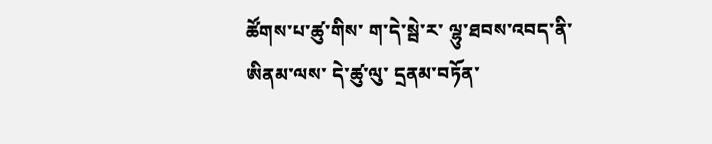ཚོགས་པ་ཚུ་གིས་ ག་དེ་སྦེ་ར་ ལྷུ་ཐབས་འབད་ནི་ཨིནམ་ལས་ དེ་ཚུ་ལུ་ དྲནམ་བཏོན་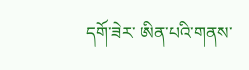དགོ་ཟེར་ ཨིན་པའི་གནས་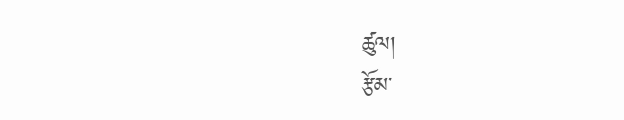ཚུལ།
རྩོམ་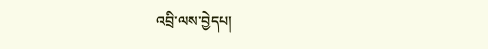འབྲི་ལས་བྱེདཔ།